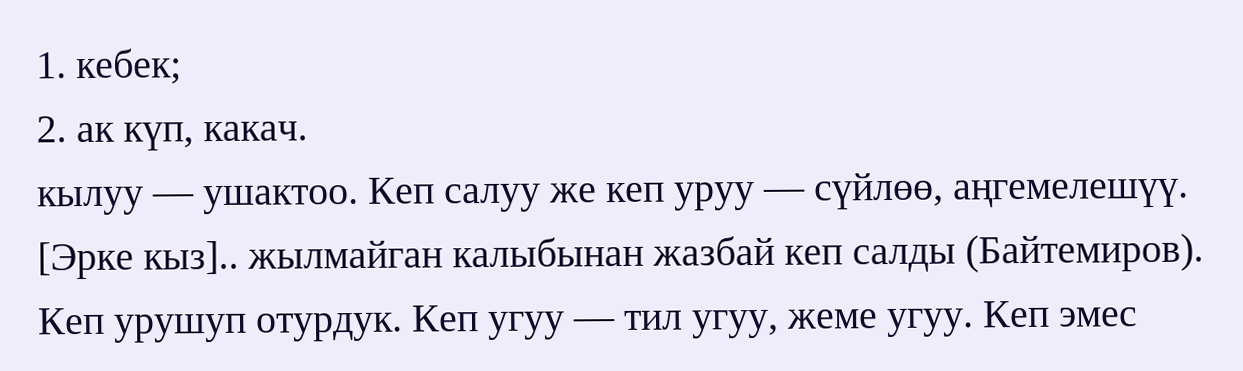1. кебек;
2. ак күп, какач.
кылуу — ушактоо. Кеп салуу же кеп уруу — сүйлөө, аңгемелешүү. [Эрке кыз].. жылмайган калыбынан жазбай кеп салды (Байтемиров). Кеп урушуп отурдук. Кеп угуу — тил угуу, жеме угуу. Кеп эмес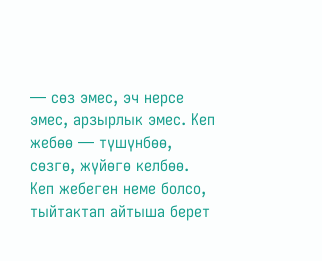— сөз эмес, эч нерсе эмес, арзырлык эмес. Кеп жебөө — түшүнбөө, сөзгө, жүйөгө келбөө. Кеп жебеген неме болсо, тыйтактап айтыша берет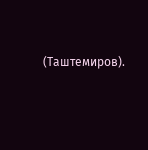(Таштемиров).